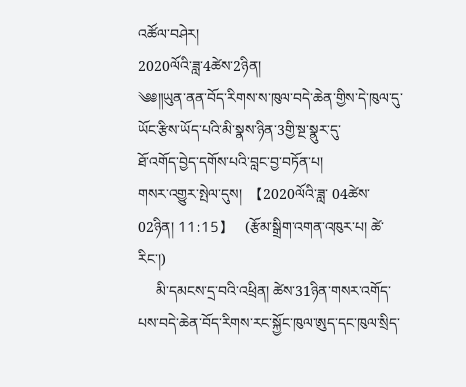འཚོལ་བཤེར།
2020ལོའི་ཟླ་4ཚེས་2ཉིན།
༄༅༎ཡུན་ནན་བོད་རིགས་ས་ཁུལ་བདེ་ཆེན་གྱིས་དེ་ཁུལ་དུ་ཡོང་རྩིས་ཡོད་པའི་མི་སྣས་ཉིན་3གྱི་སྔ་སྣུར་དུ་
ཐོ་འགོད་བྱེད་དགོས་པའི་བླང་བྱ་བཏོན་པ།
གསར་འགྱུར་སྤེལ་དུས།  【2020ལོའི་ཟླ་ 04ཚེས་02ཉིན། 11:15】   (རྩོམ་སྒྲིག་འགན་འཁུར་པ། ཚེ་རིང་།)
     མི་དམངས་དྲ་བའི་འཕྲིན། ཚེས་31ཉིན་གསར་འགོད་པས་བདེ་ཆེན་བོད་རིགས་རང་སྐྱོང་ཁུལ་ཨུད་དང་ཁུལ་སྲིད་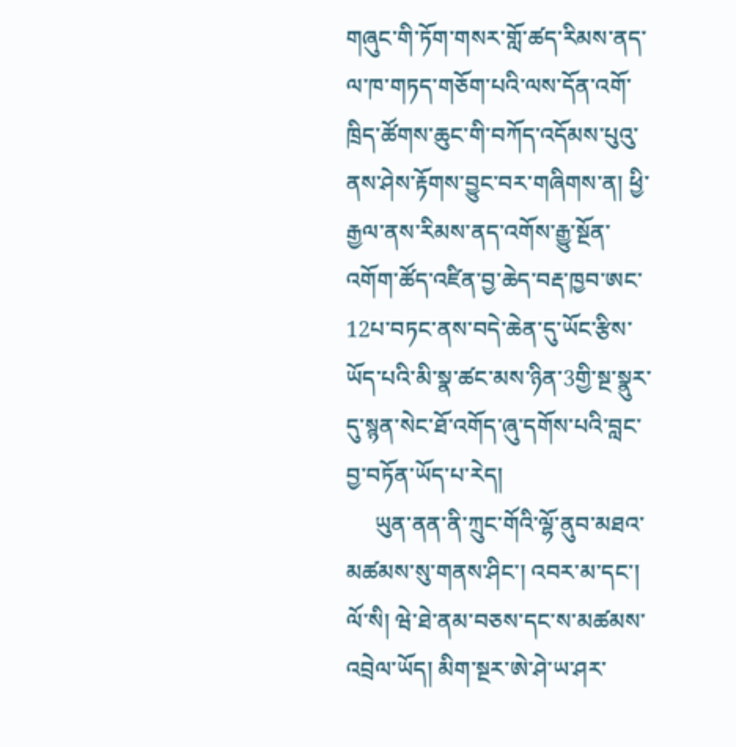གཞུང་གི་ཏོག་གསར་གློ་ཚད་རིམས་ནད་ལ་ཁ་གཏད་གཅོག་པའི་ལས་དོན་འགོ་ཁྲིད་ཚོགས་ཆུང་གི་བཀོད་འདོམས་པུའུ་ནས་ཤེས་རྟོགས་བྱུང་བར་གཞིགས་ན། ཕྱི་རྒྱལ་ནས་རིམས་ནད་འགོས་རྒྱུ་སྔོན་འགོག་ཚོད་འཛིན་བྱ་ཆེད་བརྡ་ཁྱབ་ཨང་12པ་བཏང་ནས་བདེ་ཆེན་དུ་ཡོང་རྩིས་ཡོད་པའི་མི་སྣ་ཚང་མས་ཉིན་3གྱི་སྔ་སྣུར་དུ་སྙན་སེང་ཐོ་འགོད་ཞུ་དགོས་པའི་བླང་བྱ་བཏོན་ཡོད་པ་རེད།
     ཡུན་ནན་ནི་ཀྲུང་གོའི་ལྷོ་ནུབ་མཐའ་མཚམས་སུ་གནས་ཤིང་། འབར་མ་དང་། ལོ་སི། ཝེ་ཐེ་ནམ་བཅས་དང་ས་མཚམས་འབྲེལ་ཡོད། མིག་སྔར་ཨེ་ཤེ་ཡ་ཤར་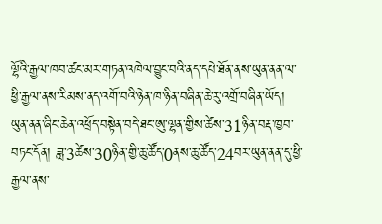ལྷོའི་རྒྱལ་ཁབ་ཚང་མར་གཏན་འཁེལ་བྱུང་བའི་ནད་དཔེ་ཐོན་ནས་ཡུན་ནན་ལ་ཕྱི་རྒྱལ་ནས་རིམས་ནད་འགོ་བའི་ཉེན་ཁ་ཉིན་བཞིན་ཆེ་རུ་འགྲོ་བཞིན་ཡོད། ཡུན་ནན་ཞིང་ཆེན་འཕྲོད་བསྟེན་བདེ་ཐང་ཨུ་ལྷན་གྱིས་ཚེས་31ཉིན་བརྡ་ཁྱབ་བཏང་དོན། ཟླ་3ཚེས་30ཉིན་གྱི་ཆུ་ཚོད་0ནས་ཆུ་ཚོད་24བར་ཡུན་ནན་དུ་ཕྱི་རྒྱལ་ནས་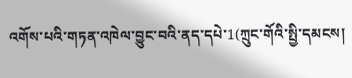འགོས་པའི་གཏན་འཁེལ་བྱུང་བའི་ནད་དཔེ་1(ཀྲུང་གོའི་སྤྱི་དམངས།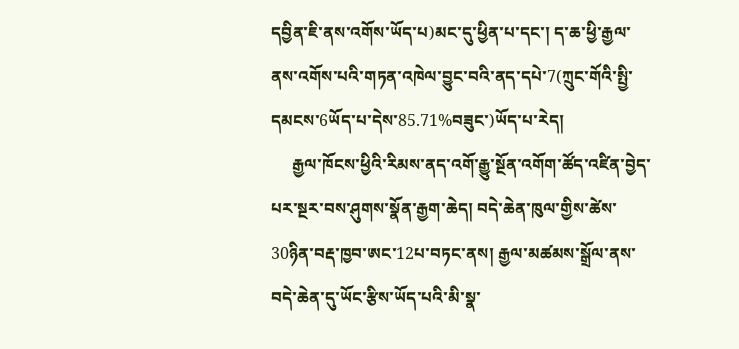དབྱིན་ཇི་ནས་འགོས་ཡོད་པ)མང་དུ་ཕྱིན་པ་དང་། ད་ཆ་ཕྱི་རྒྱལ་ནས་འགོས་པའི་གཏན་འཁེལ་བྱུང་བའི་ནད་དཔེ་7(ཀྲུང་གོའི་སྤྱི་དམངས་6ཡོད་པ་དེས་85.71%བཟུང་)ཡོད་པ་རེད།
     རྒྱལ་ཁོངས་ཕྱིའི་རིམས་ནད་འགོ་རྒྱུ་སྔོན་འགོག་ཚོད་འཛིན་བྱེད་པར་སྔར་བས་ཤུགས་སྣོན་རྒྱག་ཆེད། བདེ་ཆེན་ཁུལ་གྱིས་ཚེས་30ཉིན་བརྡ་ཁྱབ་ཨང་12པ་བཏང་ནས། རྒྱལ་མཚམས་སྒྲོལ་ནས་བདེ་ཆེན་དུ་ཡོང་རྩིས་ཡོད་པའི་མི་སྣ་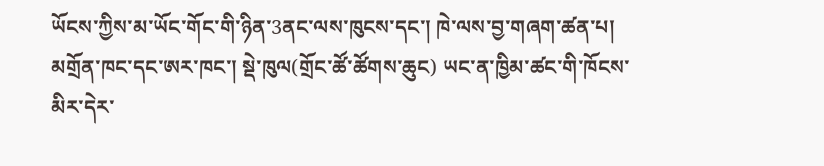ཡོངས་ཀྱིས་མ་ཡོང་གོང་གི་ཉིན་3ནང་ལས་ཁུངས་དང་། ཁེ་ལས་བྱ་གཞག་ཚན་པ། མགྲོན་ཁང་དང་ཨར་ཁང་། སྡེ་ཁུལ(གྲོང་ཚོ་ཚོགས་ཆུང) ཡང་ན་ཁྱིམ་ཚང་གི་ཁོངས་མིར་དེར་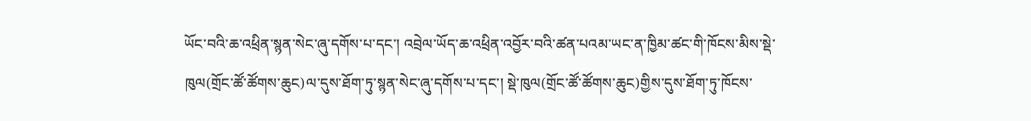ཡོང་བའི་ཆ་འཕྲིན་སྙན་སེང་ཞུ་དགོས་པ་དང་། འབྲེལ་ཡོད་ཆ་འཕྲིན་འབྱོར་བའི་ཚན་པའམ་ཡང་ན་ཁྱིམ་ཚང་གི་ཁོངས་མིས་སྡེ་ཁུལ(གྲོང་ཚོ་ཚོགས་ཆུང)ལ་དུས་ཐོག་ཏུ་སྙན་སེང་ཞུ་དགོས་པ་དང་། སྡེ་ཁུལ(གྲོང་ཚོ་ཚོགས་ཆུང)གྱིས་དུས་ཐོག་ཏུ་ཁོངས་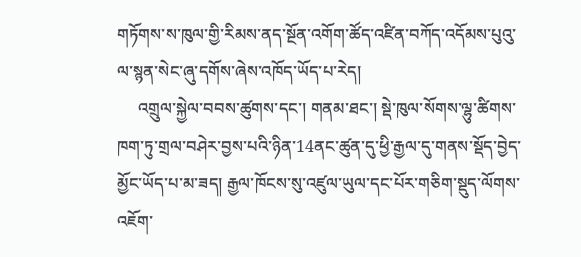གཏོགས་ས་ཁུལ་གྱི་རིམས་ནད་སྔོན་འགོག་ཚོད་འཛིན་བཀོད་འདོམས་པུའུ་ལ་སྙན་སེང་ཞུ་དགོས་ཞེས་འཁོད་ཡོད་པ་རེད།
     འགྲུལ་སྐྱེལ་བབས་ཚུགས་དང་། གནམ་ཐང་། སྡེ་ཁུལ་སོགས་ལྷུ་ཚིགས་ཁག་ཏུ་གྲལ་བཤེར་བྱས་པའི་ཉིན་14ནང་ཚུན་དུ་ཕྱི་རྒྱལ་དུ་གནས་སྡོད་བྱེད་མྱོང་ཡོད་པ་མ་ཟད། རྒྱལ་ཁོངས་སུ་འཛུལ་ཡུལ་དང་པོར་གཅིག་སྡུད་ལོགས་འཇོག་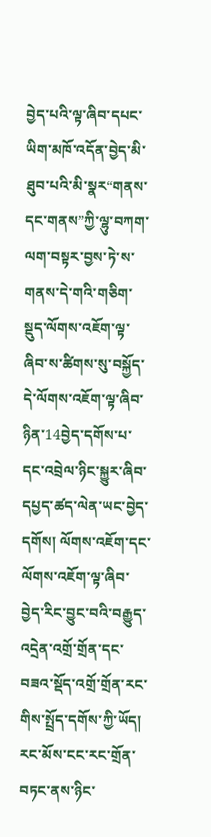བྱེད་པའི་ལྟ་ཞིབ་དཔང་ཡིག་མཁོ་འདོན་བྱེད་མི་ཐུབ་པའི་མི་སྣར“གནས་དང་གནས”ཀྱི་ལྷུ་བཀག་ལག་བསྟར་བྱས་ཏེ་ས་གནས་དེ་གའི་གཅིག་སྡུད་ལོགས་འཇོག་ལྟ་ཞིབ་ས་ཚིགས་སུ་བསྐྱོད་དེ་ལོགས་འཇོག་ལྟ་ཞིབ་ཉིན་14བྱེད་དགོས་པ་དང་འབྲེལ་ཉིང་སྐྱུར་ཞིབ་དཔྱད་ཚད་ལེན་ཡང་བྱེད་དགོས། ལོགས་འཇོག་དང་ལོགས་འཇོག་ལྟ་ཞིབ་བྱེད་རིང་བྱུང་བའི་བརྒྱུད་འདྲེན་འགྲོ་གྲོན་དང་བཟའ་སྡོད་འགྲོ་གྲོན་རང་གིས་སྤྲོད་དགོས་ཀྱི་ཡོད། རང་མོས་ངང་རང་གྲོན་བཏང་ནས་ཉིང་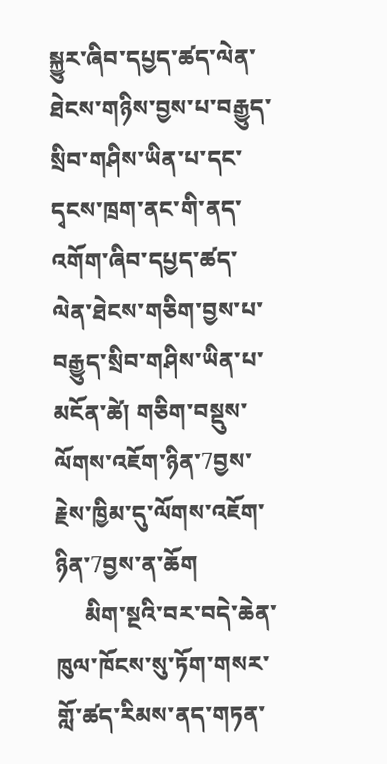སྐྱུར་ཞིབ་དཔྱད་ཚད་ལེན་ཐེངས་གཉིས་བྱས་པ་བརྒྱུད་སྲིབ་གཤིས་ཡིན་པ་དང་དྭངས་ཁྲག་ནང་གི་ནད་འགོག་ཞིབ་དཔྱད་ཚད་ལེན་ཐེངས་གཅིག་བྱས་པ་བརྒྱུད་སྲིབ་གཤིས་ཡིན་པ་མངོན་ཚེ། གཅིག་བསྡུས་ལོགས་འཇོག་ཉིན་7བྱས་རྗེས་ཁྱིམ་དུ་ལོགས་འཇོག་ཉིན་7བྱས་ན་ཆོག
     མིག་སྔའི་བར་བདེ་ཆེན་ཁུལ་ཁོངས་སུ་ཏོག་གསར་གློ་ཚད་རིམས་ནད་གཏན་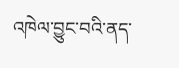འཁེལ་བྱུང་བའི་ནད་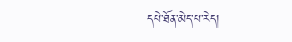དཔེ་ཐོན་མེད་པ་རེད།